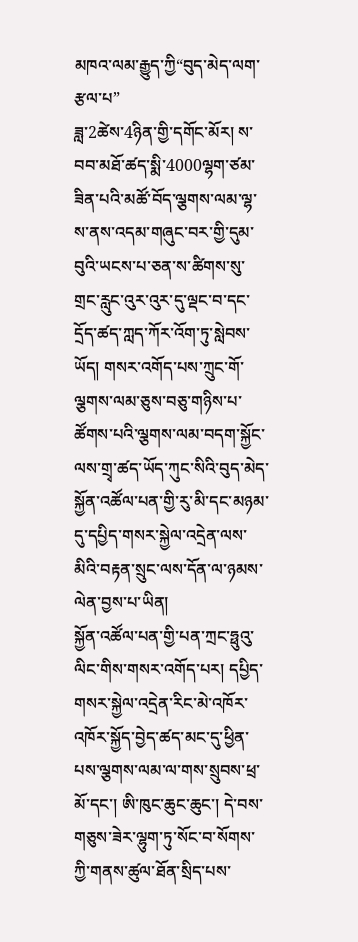མཁའ་ལམ་རྒྱུད་ཀྱི“བུད་མེད་ལག་རྩལ་པ”
ཟླ་2ཚེས་4ཉིན་གྱི་དགོང་མོར། ས་བབ་མཐོ་ཚད་སྨི་4000ལྷག་ཙམ་ཟིན་པའི་མཚོ་བོད་ལྕགས་ལམ་ལྷ་ས་ནས་འདམ་གཞུང་བར་གྱི་དུམ་བུའི་ཡངས་པ་ཅན་ས་ཚིགས་སུ་གྲང་རླུང་འུར་འུར་དུ་ལྡང་བ་དང་དྲོད་ཚད་ཀླད་ཀོར་འོག་ཏུ་སླེབས་ཡོད། གསར་འགོད་པས་ཀྲུང་གོ་ལྕགས་ལམ་ཅུས་བཅུ་གཉིས་པ་ཚོགས་པའི་ལྕགས་ལམ་བདག་སྐྱོང་ལས་གྲྭ་ཚད་ཡོད་ཀུང་སིའི་བུད་མེད་སྐྱོན་འཚོལ་པན་གྱི་རུ་མི་དང་མཉམ་དུ་དཔྱིད་གསར་སྐྱེལ་འདྲེན་ལས་མིའི་བརྟན་སྲུང་ལས་དོན་ལ་ཉམས་ལེན་བྱས་པ་ཡིན།
སྐྱོན་འཚོལ་པན་གྱི་པན་ཀྲང་ཧྥུའུ་ལིང་གིས་གསར་འགོད་པར། དཔྱིད་གསར་སྐྱེལ་འདྲེན་རིང་མེ་འཁོར་འཁོར་སྐྱོད་བྱེད་ཚད་མང་དུ་ཕྱིན་པས་ལྕགས་ལམ་ལ་གས་སྲུབས་ཕྲ་མོ་དང་། ཨི་ཁུང་ཆུང་ཆུང་། དེ་བས་གཅུས་ཟེར་ལྷུག་ཏུ་སོང་བ་སོགས་ཀྱི་གནས་ཚུལ་ཐོན་སྲིད་པས་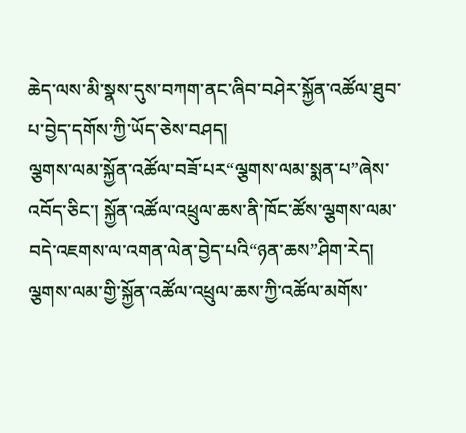ཆེད་ལས་མི་སྣས་དུས་བཀག་ནང་ཞིབ་བཤེར་སྐྱོན་འཚོལ་ཐུབ་པ་བྱེད་དགོས་ཀྱི་ཡོད་ཅེས་བཤད།
ལྕགས་ལམ་སྐྱོན་འཚོལ་བཟོ་པར“ལྕགས་ལམ་སྨན་པ”ཞེས་འབོད་ཅིང་། སྐྱོན་འཚོལ་འཕྲུལ་ཆས་ནི་ཁོང་ཚོས་ལྕགས་ལམ་བདེ་འཇགས་ལ་འགན་ལེན་བྱེད་པའི“ཉན་ཆས”ཤིག་རེད། ལྕགས་ལམ་གྱི་སྐྱོན་འཚོལ་འཕྲུལ་ཆས་ཀྱི་འཚོལ་མགོས་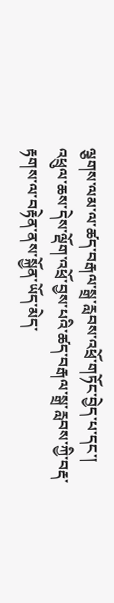ལྕགས་ལམ་ལ་ཚད་བརྒལ་སྒྲ་རླབས་འཕྲོ་གཏོང་བྱེད་པ་དང་། འཕྲུལ་ཆས་དེས་ལྡོག་འཕྲོ་བྱས་པའི་ཚད་བརྒལ་སྒྲ་རླབས་ཀྱི་བརྡ་རྟགས་ལ་བརྟེན་ནས་སྐྱོན་ཡོད་མེད་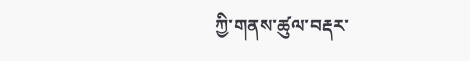ཀྱི་གནས་ཚུལ་བརྡར་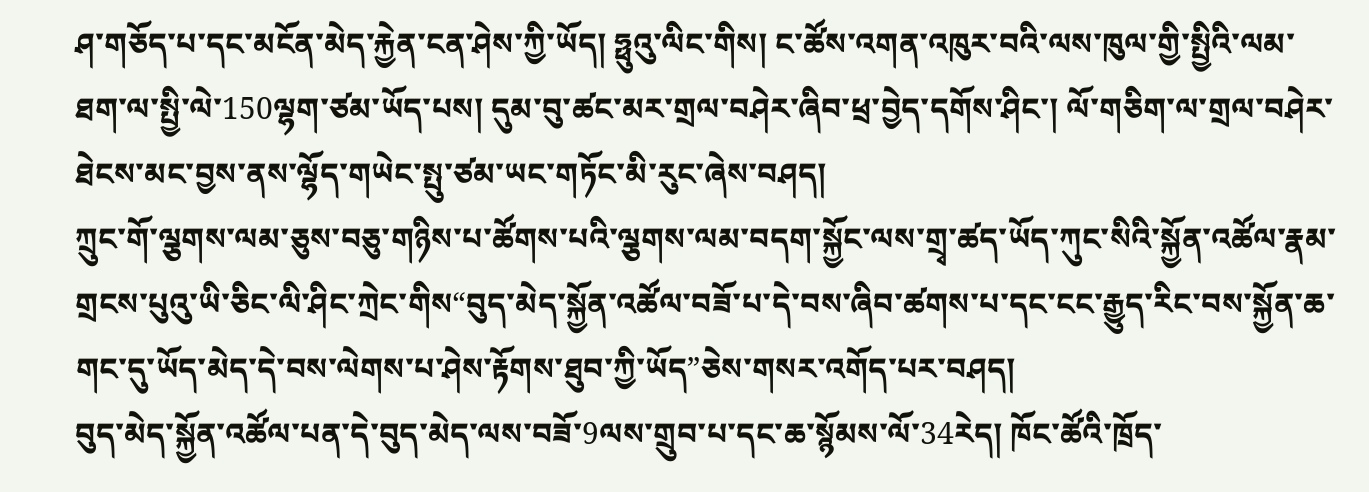ཤ་གཅོད་པ་དང་མངོན་མེད་རྐྱེན་ངན་ཤེས་ཀྱི་ཡོད། ཧྥུའུ་ལིང་གིས། ང་ཚོས་འགན་འཁུར་བའི་ལས་ཁུལ་གྱི་སྤྱིའི་ལམ་ཐག་ལ་སྤྱི་ལེ་150ལྷག་ཙམ་ཡོད་པས། དུམ་བུ་ཚང་མར་གྲལ་བཤེར་ཞིབ་ཕྲ་བྱེད་དགོས་ཤིང་། ལོ་གཅིག་ལ་གྲལ་བཤེར་ཐེངས་མང་བྱས་ནས་ལྷོད་གཡེང་སྤུ་ཙམ་ཡང་གཏོང་མི་རུང་ཞེས་བཤད།
ཀྲུང་གོ་ལྕགས་ལམ་ཅུས་བཅུ་གཉིས་པ་ཚོགས་པའི་ལྕགས་ལམ་བདག་སྐྱོང་ལས་གྲྭ་ཚད་ཡོད་ཀུང་སིའི་སྐྱོན་འཚོལ་རྣམ་གྲངས་པུའུ་ཡི་ཅིང་ལི་ཤིང་ཀྲེང་གིས“བུད་མེད་སྐྱོན་འཚོལ་བཟོ་པ་དེ་བས་ཞིབ་ཚགས་པ་དང་ངང་རྒྱུད་རིང་བས་སྐྱོན་ཆ་གང་དུ་ཡོད་མེད་དེ་བས་ལེགས་པ་ཤེས་རྟོགས་ཐུབ་ཀྱི་ཡོད”ཅེས་གསར་འགོད་པར་བཤད།
བུད་མེད་སྐྱོན་འཚོལ་པན་དེ་བུད་མེད་ལས་བཟོ་9ལས་གྲུབ་པ་དང་ཆ་སྙོམས་ལོ་34རེད། ཁོང་ཚོའི་ཁྲོད་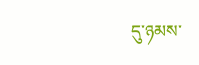དུ་ཉམས་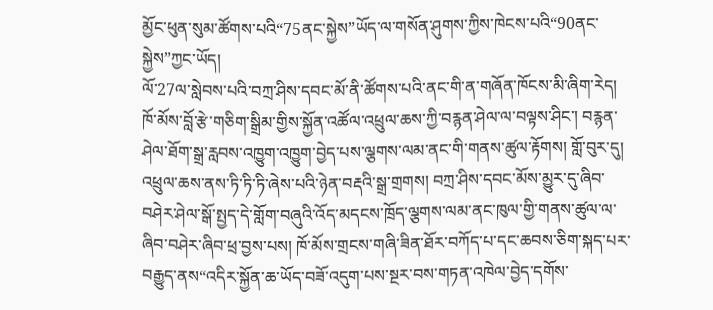མྱོང་ཕུན་སུམ་ཚོགས་པའི“75ནང་སྐྱེས”ཡོད་ལ་གསོན་ཤུགས་ཀྱིས་ཁེངས་པའི“90ནང་སྐྱེས”ཀྱང་ཡོད།
ལོ་27ལ་སླེབས་པའི་བཀྲ་ཤིས་དབང་མོ་ནི་ཚོགས་པའི་ནང་གི་ན་གཞོན་ཁོངས་མི་ཞིག་རེད། ཁོ་མོས་བློ་རྩེ་གཅིག་སྒྲིམ་གྱིས་སྐྱོན་འཚོལ་འཕྲུལ་ཆས་ཀྱི་བརྙན་ཤེལ་ལ་བལྟས་ཤིང་། བརྙན་ཤེལ་ཐོག་སྒྲ་རླབས་འཁྱུག་འཁྱུག་བྱེད་པས་ལྕགས་ལམ་ནང་གི་གནས་ཚུལ་རྟོགས། གློ་བུར་དུ། འཕྲུལ་ཆས་ནས་ཏི་ཏི་ཏི་ཞེས་པའི་ཉེན་བརྡའི་སྒྲ་གྲགས། བཀྲ་ཤིས་དབང་མོས་མྱུར་དུ་ཞིབ་བཤེར་ཤེལ་སྒོ་སྤྱད་དེ་གློག་བཞུའི་འོད་མདངས་ཁྲོད་ལྕགས་ལམ་ནང་ཁུལ་གྱི་གནས་ཚུལ་ལ་ཞིབ་བཤེར་ཞིབ་ཕྲ་བྱས་པས། ཁོ་མོས་གྲངས་གཞི་ཟིན་ཐོར་བཀོད་པ་དང་ཆབས་ཅིག་སྐད་པར་བརྒྱུད་ནས“འདིར་སྐྱོན་ཆ་ཡོད་བཟོ་འདུག་པས་སྔར་བས་གཏན་འཁེལ་བྱེད་དགོས་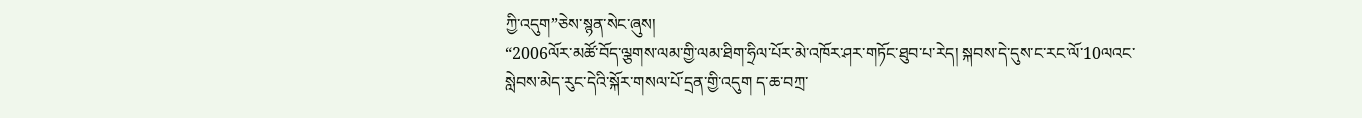ཀྱི་འདུག”ཅེས་སྙན་སེང་ཞུས།
“2006ལོར་མཚོ་བོད་ལྕགས་ལམ་གྱི་ལམ་ཐིག་ཧྲིལ་པོར་མེ་འཁོར་ཤར་གཏོང་ཐུབ་པ་རེད། སྐབས་དེ་དུས་ང་རང་ལོ་10ལའང་སླེབས་མེད་རུང་དེའི་སྐོར་གསལ་པོ་དྲན་གྱི་འདུག ད་ཆ་བཀྲ་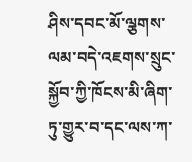ཤིས་དབང་མོ་ལྕགས་ལམ་བདེ་འཇགས་སྲུང་སྐྱོབ་ཀྱི་ཁོངས་མི་ཞིག་ཏུ་གྱུར་བ་དང་ལས་ཀ་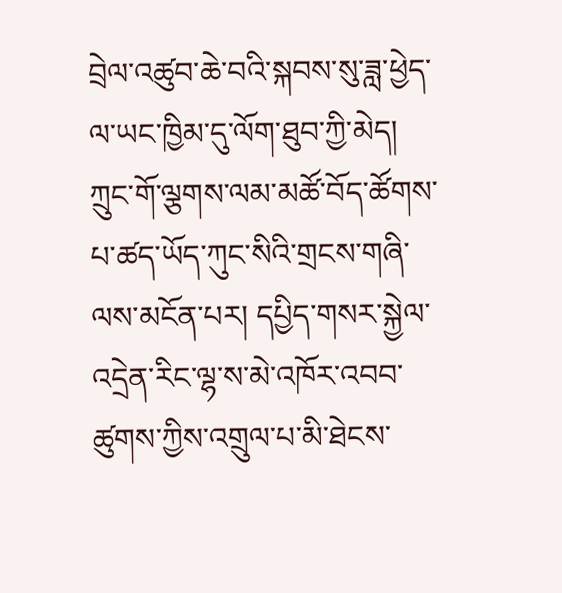བྲེལ་འཚུབ་ཆེ་བའི་སྐབས་སུ་ཟླ་ཕྱེད་ལ་ཡང་ཁྱིམ་དུ་ལོག་ཐུབ་ཀྱི་མེད། ཀྲུང་གོ་ལྕགས་ལམ་མཚོ་བོད་ཚོགས་པ་ཚད་ཡོད་ཀུང་སིའི་གྲངས་གཞི་ལས་མངོན་པར། དཔྱིད་གསར་སྐྱེལ་འདྲེན་རིང་ལྷ་ས་མེ་འཁོར་འབབ་ཚུགས་ཀྱིས་འགྲུལ་པ་མི་ཐེངས་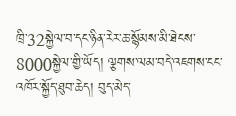ཁྲི་32སྐྱེལ་བ་དང་ཉིན་རེར་ཆ་སྙོམས་མི་ཐེངས་8000སྐྱེལ་གྱི་ཡོད། ལྕགས་ལམ་བདེ་འཇགས་ངང་འཁོར་སྐྱོད་ཐུབ་ཆེད། བུད་མེད་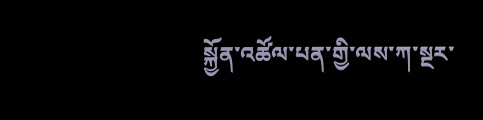སྐྱོན་འཚོལ་པན་གྱི་ལས་ཀ་སྔར་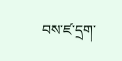བས་ཛ་དྲག་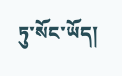ཏུ་སོང་ཡོད།